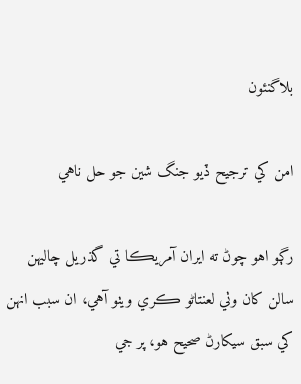بلاگنئون

امن کي ترجيح ڏيو جنگ شين جو حل ناهي

رڳو اهو چوڻ ته ايران آمريڪا تي گذريل چاليهن سالن کان وٺي لعنتاڻو ڪري ويٺو آهي، ان سبب انهن کي سبق سيکارڻ صحيح هو، پر جي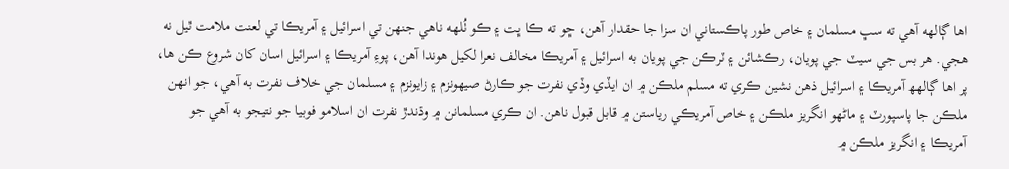اها ڳالھه آهي ته سڀ مسلمان ۽ خاص طور پاڪستاني ان سزا جا حقدار آهن، ڇو ته ڪا ڀت ۽ ڪو ٺُلھه ناهي جنهن تي اسرائيل ۽ آمريڪا تي لعنت ملامت ٿيل نه هجي. هر بس جي سيٽ جي پويان، رڪشائن ۽ ٽرڪن جي پويان به اسرائيل ۽ آمريڪا مخالف نعرا لکيل هوندا آهن، پوءِ آمريڪا ۽ اسرائيل اسان کان شروع ڪن ها، پر اها ڳالهھ آمريڪا ۽ اسرائيل ذهن نشين ڪري ته مسلم ملڪن ۾ ان ايڏي وڏي نفرت جو ڪارڻ صيهونزم ۽ زايونزم ۽ مسلمان جي خلاف نفرت به آهي، جو انهن ملڪن جا پاسپورٽ ۽ ماڻهو انگريز ملڪن ۽ خاص آمريڪي رياستن ۾ قابل قبول ناهن. ان ڪري مسلمانن ۾ وڌندڙ نفرت ان اسلامو فوبيا جو نتيجو به آهي جو آمريڪا ۽ انگريز ملڪن ۾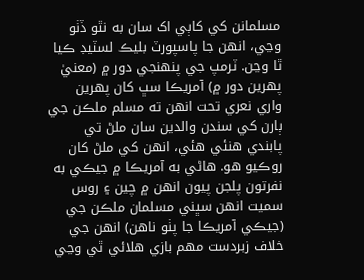مسلمانن کي کاٻي اک سان به نٿو ڏٺو وڃي، انهن جا پاسپورٽ بليڪ لسٽيڊ ڪيا ٿا وڃن. ٽرمپ جي پنهنجي دور ۾ (معنيٰ پهرين دور ۾) آمريڪا سڀ کان پهرين واري نعري تحت انهن ته مسلم ملڪن جي ٻارن کي سندن والدين سان ملڻ تي پابندي هنئي هئي، انهن کي ملڻ کان روڪيو هو. هاڻي به آمريڪا ۾ جيڪي به نفرتون پلجن پيون انهن ۾ چين ۽ روس سميت انهن سڀني مسلمان ملڪن جي (جيڪي آمريڪا جا پٺو ناهن) انهن جي خلاف زبردست مهم بازي هلائي ٿي وڃي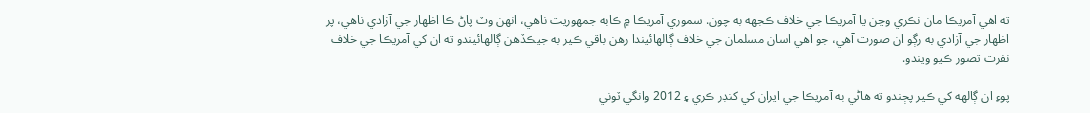ته اهي آمريڪا مان نڪري وڃن يا آمريڪا جي خلاف ڪجھه به چون. سموري آمريڪا ۾ ڪابه جمهوريت ناهي، انهن وٽ پاڻ ڪا اظهار جي آزادي ناهي، پر اظهار جي آزادي به رڳو ان صورت آهي، جو اهي اسان مسلمان جي خلاف ڳالهائيندا رهن باقي ڪير به جيڪڏهن ڳالهائيندو ته ان کي آمريڪا جي خلاف نفرت تصور ڪيو ويندو.

پوءِ ان ڳالھه کي ڪير پڄندو ته هاڻي به آمريڪا جي ايران کي کنڊر ڪري ۽ 2012 وانگي ٽوني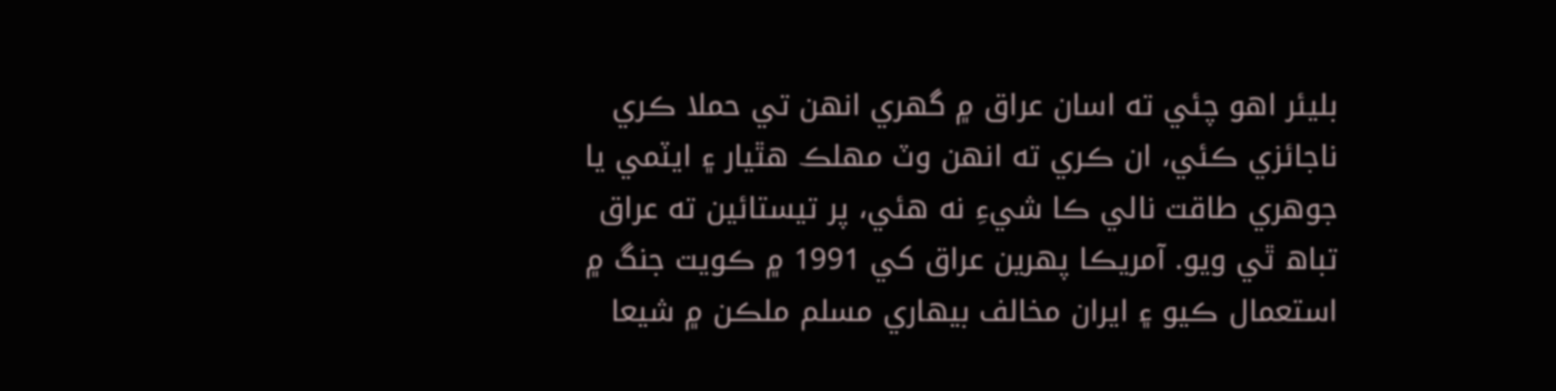بليئر اهو چئي ته اسان عراق ۾ گهري انهن تي حملا ڪري ناجائزي ڪئي، ان ڪري ته انهن وٽ مهلڪ هٿيار ۽ ايٽمي يا جوهري طاقت نالي ڪا شيءِ نه هئي، پر تيستائين ته عراق تباھ ٿي ويو. آمريڪا پهرين عراق کي 1991 ۾ ڪويت جنگ ۾ استعمال ڪيو ۽ ايران مخالف بيهاري مسلم ملڪن ۾ شيعا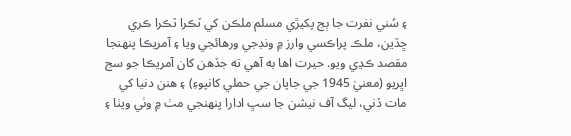۽ سُني نفرت جا ٻج پکيڙي مسلم ملڪن کي ٽڪرا ٽڪرا ڪري ڇڏين، ملڪ پراڪسي وارز ۾ ونڊجي ورهائجي ويا ۽ آمريڪا پنهنجا مقصد ڪڍي ويو. حيرت اها به آهي ته جڏهن کان آمريڪا جو سج اڀريو (معنيٰ 1945 جي جاپان جي حملي کانپوءِ) ۽ هنن دنيا کي مات ڏني، ليگ آف نيشن جا سڀ ادارا پنهنجي مٺ ۾ وٺي ويٺا ۽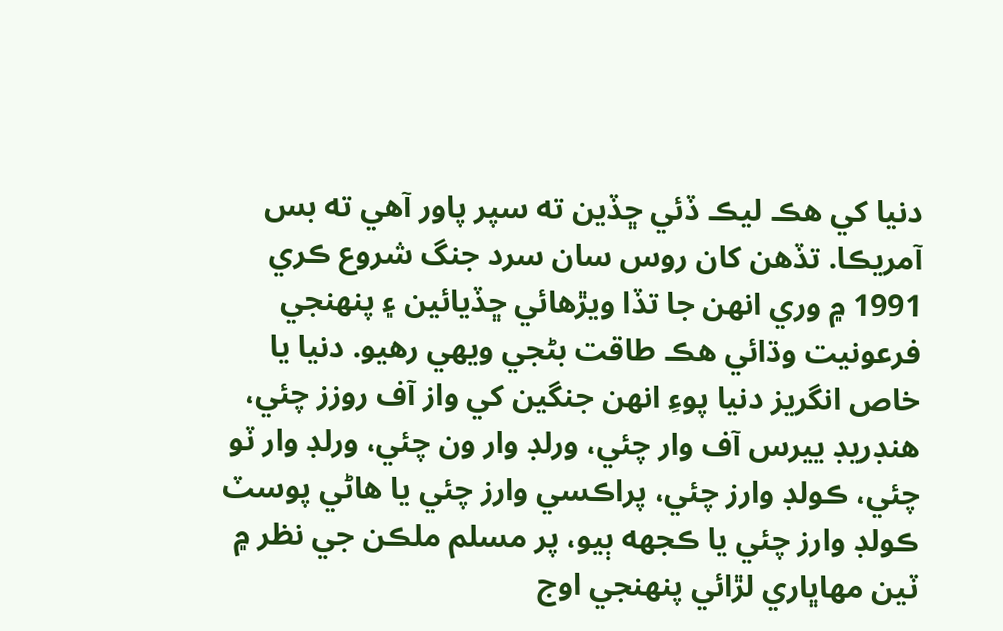دنيا کي هڪ ليڪ ڏئي ڇڏين ته سپر پاور آهي ته بس آمريڪا. تڏهن کان روس سان سرد جنگ شروع ڪري 1991 ۾ وري انهن جا تڏا ويڙهائي ڇڏيائين ۽ پنهنجي فرعونيت وڌائي هڪ طاقت بڻجي ويهي رهيو. دنيا يا خاص انگريز دنيا پوءِ انهن جنگين کي واز آف روزز چئي، هنڊريڊ ييرس آف وار چئي، ورلڊ وار ون چئي، ورلڊ وار ٽو چئي، ڪولڊ وارز چئي، پراڪسي وارز چئي يا هاڻي پوسٽ ڪولڊ وارز چئي يا ڪجھه ٻيو، پر مسلم ملڪن جي نظر ۾ ٽين مهاڀاري لڙائي پنهنجي اوج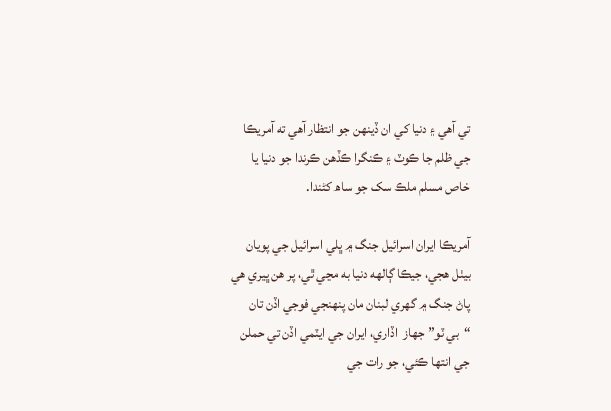تي آهي ۽ دنيا کي ان ڏينهن جو انتظار آهي ته آمريڪا جي ظلم جا ڪوٽ ۽ ڪنگرا ڪڏهن ڪرندا جو دنيا يا خاص مسلم ملڪ سک جو ساھ کڻندا.

آمريڪا ايران اسرائيل جنگ ۾ ڀلي اسرائيل جي پويان بيٺل هجي، جيڪا ڳالھه دنيا به مڃي ٿي، پر هن ڀيري هي پاڻ جنگ ۾ گهري لبنان مان پنهنجي فوجي اڏن تان “بي ٽو” جهاز  اڏاري، ايران جي ايٽمي اڏن تي حملن جي انتها ڪئي، جو رات جي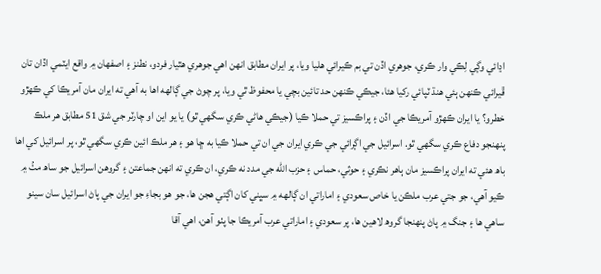اڍائي وڳي لِڪي وار ڪري، جوهري اڏن تي بم ڪيرائي هليا ويا، پر ايران مطابق انهن اهي جوهري هٿيار فردو، نطنز ۽ اصفهان ۾ واقع ايٽمي اڏان تان ڦيرائي ڪنهن ٻئي هنڌ ٽپائي رکيا هئا، جيڪي ڪنهن حد تائين بچي يا محفوظ ٿي ويا، پر چوڻ جي ڳالھه اها به آهي ته ايران مان آمريڪا کي ڪهڙو خطرو؟ يا ايران ڪهڙو آمريڪا جي اڏن ۽ پراڪسيز تي حملا ڪيا (جيڪي هاڻي ڪري سگهي ٿو) يا يو اين او چارٽر جي شق 51 مطابق هر ملڪ پنهنجو دفاع ڪري سگهي ٿو. اسرائيل جي اڳرائي جي ڪري ايران جي ان تي حملا ڪيا به ڇا هو ۽ هر ملڪ ائين ڪري سگهي ٿو، پر اسرائيل کي اها باھ هئي ته ايران پراڪسيز مان ٻاهر نڪري ۽ حوثي، حماس ۽ حزب الله جي مدد نه ڪري، ان ڪري ته انهن جماعتن ۽ گروهن اسرائيل جو ساھ مٺُ ۾ ڪيو آهي، جو جتي عرب ملڪن يا خاص سعودي ۽ اماراتي ان ڳالھه ۾ سڀني کان اڳتي هجن ها، جو هو بجاءِ جو ايران جي پاڻ اسرائيل سان سينو ساهي ها ۽ جنگ ۾ پاڻ پنهنجا گروھ لاهين ها، پر سعودي ۽ اماراتي عرب آمريڪا جا پٺو آهن، اهي آقا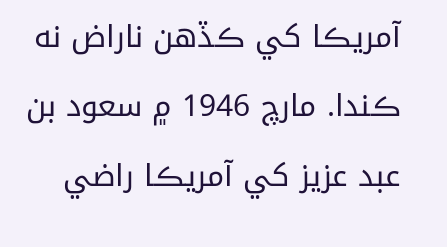آمريڪا کي ڪڏهن ناراض نه ڪندا. مارچ 1946 ۾ سعود بن عبد عزيز کي آمريڪا راضي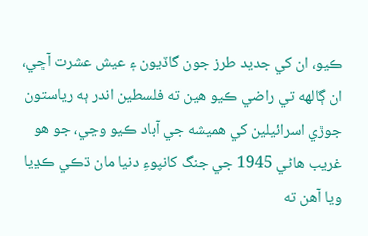ڪيو، ان کي جديد طرز جون گاڏيون ۽ عيش عشرت آڇي، ان ڳالھه تي راضي ڪيو هين ته فلسطين اندر ٻه رياستون جوڙي اسرائيلين کي هميشه جي آباد ڪيو وڃي، جو هو غريب هاڻي 1945 جي جنگ کانپوءِ دنيا مان ڌڪي ڪڍيا ويا آهن ته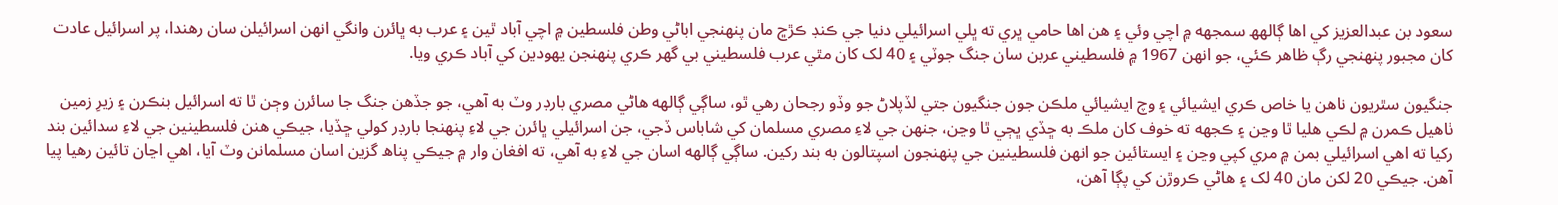سعود بن عبدالعزيز کي اها ڳالهھ سمجھه ۾ اچي وئي ۽ هن اها حامي ڀري ته ڀلي اسرائيلي دنيا جي ڪنڊ ڪڙڇ مان پنهنجي اباڻي وطن فلسطين ۾ اچي آباد ٿين ۽ عرب به ڀائرن وانگي انهن اسرائيلن سان رهندا، پر اسرائيل عادت کان مجبور پنهنجي رڳ ظاهر ڪئي، جو انهن 1967 ۾ فلسطيني عربن سان جنگ جوٽي ۽ 40 لک کان مٿي عرب فلسطيني بي گهر ڪري پنهنجن يهودين کي آباد ڪري ويا.

جنگيون سٿريون ناهن يا خاص ڪري ايشيائي ۽ وچ ايشيائي ملڪن جون جنگيون جتي لڏپلاڻ جو وڏو رجحان رهي ٿو، ساڳي ڳالھه هاڻي مصري بارڊر وٽ به آهي، جو جڏهن جنگ جا سائرن وڄن ٿا ته اسرائيل بنڪرن ۽ زيرِ زمين ٺاهيل ڪمرن ۾ لڪي هليا ٿا وڃن ۽ ڪجھه ته خوف کان ملڪ به ڇڏي ڀڄي ٿا وڃن، جنهن جي لاءِ مصري مسلمان کي شاباس ڏجي، جن اسرائيلي ڀائرن جي لاءِ پنهنجا بارڊر کولي ڇڏيا، جيڪي هنن فلسطينين جي لاءِ سدائين بند رکيا ته اهي اسرائيلي بمن ۾ مري کپي وڃن ۽ ايستائين جو انهن فلسطينين جي پنهنجون اسپتالون به بند رکين. ساڳي ڳالھه اسان جي لاءِ به آهي، ته افغان وار ۾ جيڪي پناھ گزين اسان مسلمانن وٽ آيا، اهي اڃان تائين رهيا پيا آهن. جيڪي 20 لکن مان 40 لک ۽ هاڻي ڪروڙن کي پڳا آهن،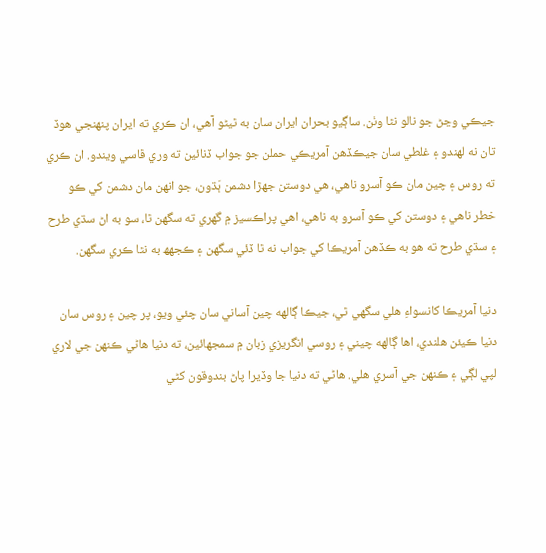جيڪي وڃڻ جو نالو نٿا وٺن. ساڳيو بحران ايران سان به ٿيڻو آهي، ان ڪري ته ايران پنهنجي هوڏ تان نه لهندو ۽ غلطي سان جيڪڏهن آمريڪي حملن جو جواب ڏنائين ته وري ڦاسي ويندو. ان ڪري ته روس ۽ چين مان ڪو آسرو ناهي، هي دوستن جهڙا دشمن ٻَڌون، جو انهن مان دشمن کي ڪو خطر ناهي ۽ دوستن کي ڪو آسرو به ناهي، اهي پراڪسيز ۾ گهري ته سگهن ٿا، سو به اڻ سڌي طرح ۽ سڌي طرح ته هو به ڪڏهن آمريڪا کي جواب نه ٿا ڏئي سگهن ۽ ڪجهھ به نٿا ڪري سگهن.

دنيا آمريڪا کانسواءِ هلي سگهي ٿي، جيڪا ڳالھه چين آساني سان چئي ويو، پر چين ۽ روس سان دنيا ڪيئن هلندي، اها ڳالھه چيني ۽ روسي انگريزي زبان ۾ سمجهائين، ته دنيا هاڻي ڪنهن جي لاري لپي لڳي ۽ ڪنهن جي آسري هلي. هاڻي ته دنيا جا وڏيرا پاڻ بندوقون کڻي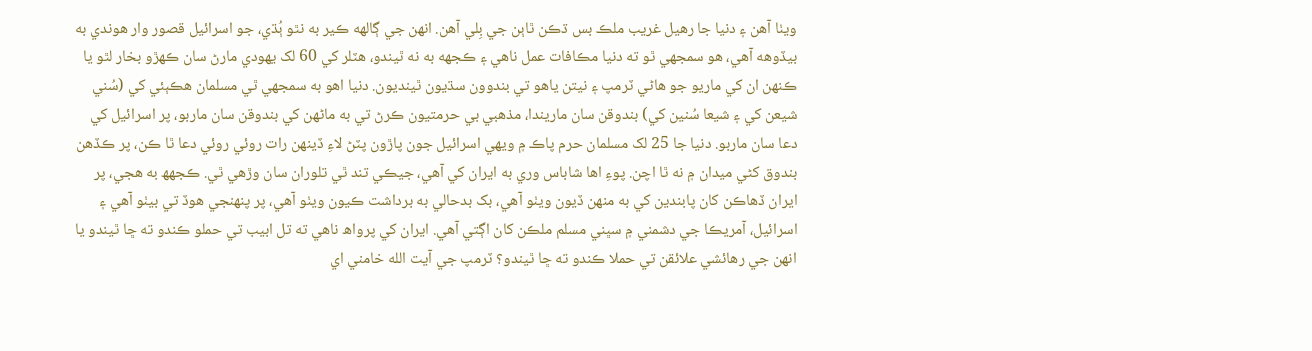ويٺا آهن ۽ دنيا جا رهيل غريب ملڪ بس ڌڪن ٿاٻن جي بِلي آهن. انهن جي ڳالھه ڪير به نٿو ٻُڌي، جو اسرائيل قصور وار هوندي به بيڏوهه آهي، هو سمجهي ٿو ته دنيا مڪافات عمل ناهي ۽ ڪجھه به نه ٿيندو، هٽلر کي 60 لک يهودي مارڻ سان ڪهڙو بخار لٿو يا ڪنهن ان کي ماريو جو هاڻي ٽرمپ ۽ نيتن ياهو تي بندوون سڌيون ٿينديون. دنيا اهو به سمجهي ٿي مسلمان هڪٻئي کي (سُني شيعن کي ۽ شيعا سُنين کي) بندوقن سان ماريندا، مذهبي بي حرمتيون ڪرڻ تي به ماڻهن کي بندوقن سان ماربو، پر اسرائيل کي دعا سان ماربو. دنيا جا 25 لک مسلمان حرم پاڪ ۾ ويهي اسرائيل جون پاڙون پٽڻ لاءِ ڏينهن رات روئي روئي دعا ٿا ڪن، پر ڪڏهن بندوق کڻي ميدان ۾ نه ٿا اچن. پوءِ اها شاباس وري به ايران کي آهي، جيڪي تند ٿي تلوران سان وڙهي ٿي. ڪجهھ به هجي، پر ايران ڏهاڪن کان پابندين کي به منهن ڏيون ويٺو آهي، بک بدحالي به برداشت ڪيون ويٺو آهي، پر پنهنجي هوڏ تي بيٺو آهي ۽ اسرائيل، آمريڪا جي دشمني ۾ سڀني مسلم ملڪن کان اڳتي آهي. ايران کي پرواھ ناهي ته تل ابيب تي حملو ڪندو ته ڇا ٿيندو يا انهن جي رهائشي علائقن تي حملا ڪندو ته ڇا ٿيندو؟ ٽرمپ جي آيت الله خامني اي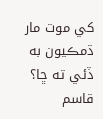کي موت مار ڌمڪيون به ڏئي ته ڇا؟ قاسم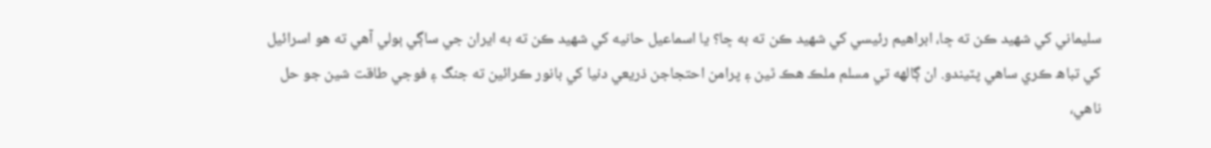سليماني کي شهيد ڪن ته ڇا، ابراهيم رئيسي کي شهيد ڪن ته به ڇا؟ يا اسماعيل حانيه کي شهيد ڪن ته به ايران جي ساڳي ٻولي آهي ته هو اسرائيل کي تباھ ڪري ساھي پٽيندو. ان ڳالھه تي مسلم ملڪ هڪ ٿين ۽ پرامن احتجاجن ذريعي دنيا کي بانور ڪرائين ته جنگ ۽ فوجي طاقت شين جو حل ناهي،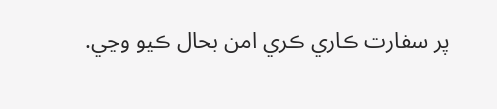پر سفارت ڪاري ڪري امن بحال ڪيو وڃي.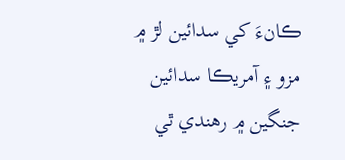ڪانءَ کي سدائين لڙ ۾ مزو ۽ آمريڪا سدائين جنگين ۾ رهندي ٿي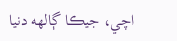اچي، جيڪا ڳالھه دنيا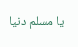يا مسلم دنيا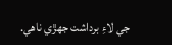جي لاءِ برداشت جهڙي ناهي.